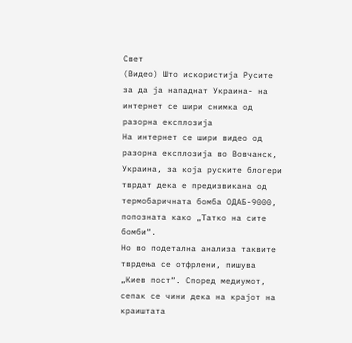Свет
(Видео) Што искористија Русите за да ја нападнат Украина- на интернет се шири снимка од разорна експлозија
На интернет се шири видео од разорна експлозија во Вовчанск, Украина, за која руските блогери тврдат дека е предизвикана од термобаричната бомба ОДАБ-9000, попозната како „Татко на сите бомби“.
Но во подетална анализа таквите тврдења се отфрлени, пишува „Киев пост“. Според медиумот, сепак се чини дека на крајот на краиштата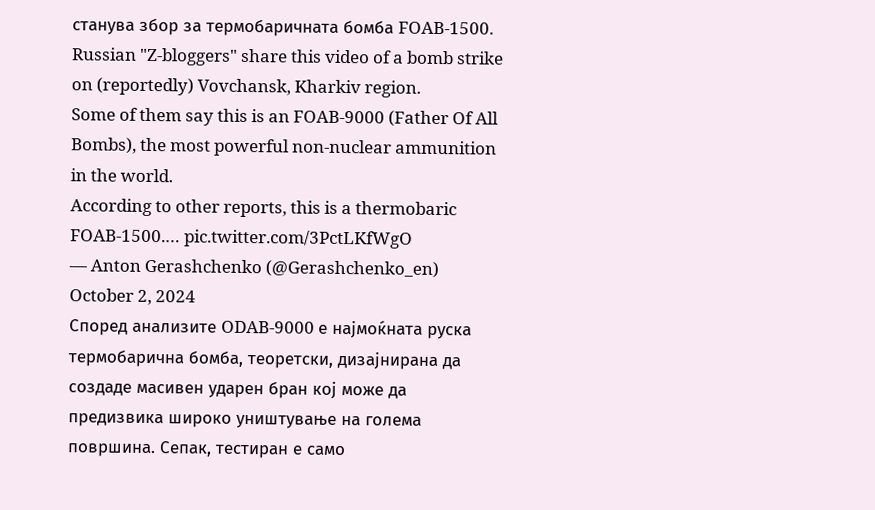станува збор за термобаричната бомба FOAB-1500.
Russian "Z-bloggers" share this video of a bomb strike on (reportedly) Vovchansk, Kharkiv region.
Some of them say this is an FOAB-9000 (Father Of All Bombs), the most powerful non-nuclear ammunition in the world.
According to other reports, this is a thermobaric FOAB-1500.… pic.twitter.com/3PctLKfWgO
— Anton Gerashchenko (@Gerashchenko_en) October 2, 2024
Според анализите ODAB-9000 е најмоќната руска термобарична бомба, теоретски, дизајнирана да создаде масивен ударен бран кој може да предизвика широко уништување на голема површина. Сепак, тестиран е само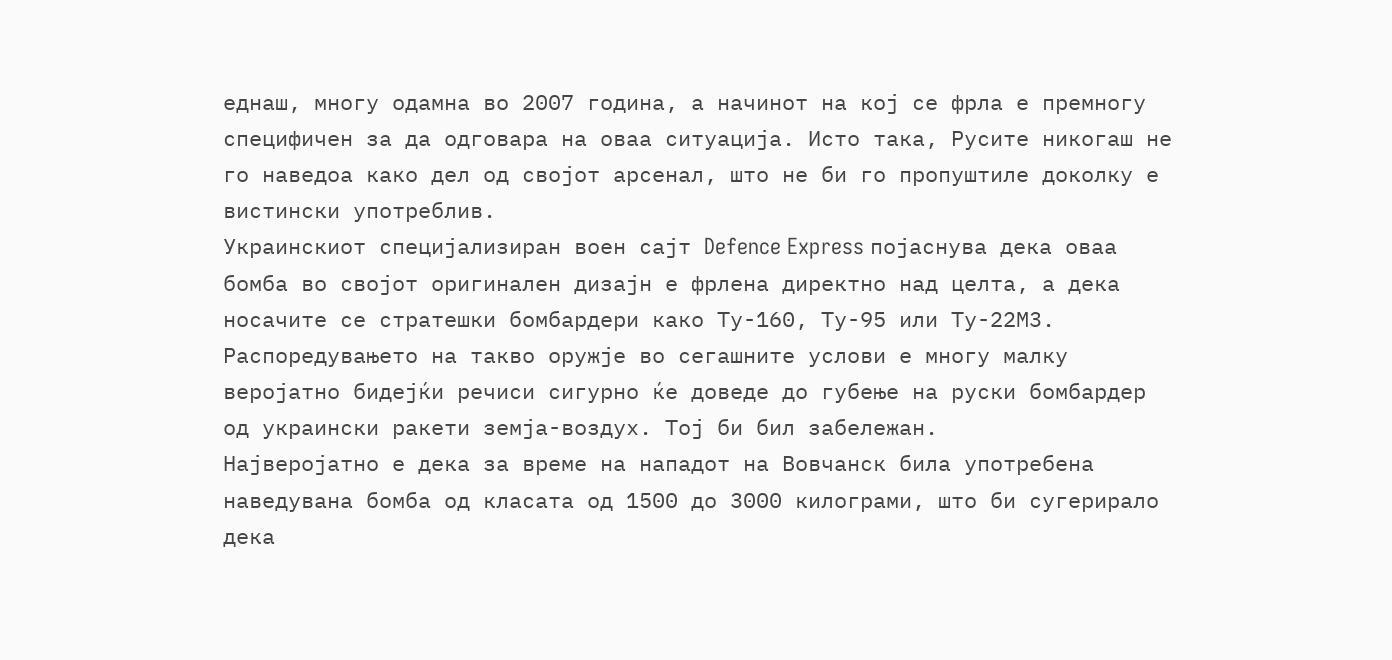еднаш, многу одамна во 2007 година, а начинот на кој се фрла е премногу специфичен за да одговара на оваа ситуација. Исто така, Русите никогаш не го наведоа како дел од својот арсенал, што не би го пропуштиле доколку е вистински употреблив.
Украинскиот специјализиран воен сајт Defence Express појаснува дека оваа бомба во својот оригинален дизајн е фрлена директно над целта, а дека носачите се стратешки бомбардери како Ту-160, Ту-95 или Ту-22М3.
Распоредувањето на такво оружје во сегашните услови е многу малку веројатно бидејќи речиси сигурно ќе доведе до губење на руски бомбардер од украински ракети земја-воздух. Тој би бил забележан.
Најверојатно е дека за време на нападот на Вовчанск била употребена наведувана бомба од класата од 1500 до 3000 килограми, што би сугерирало дека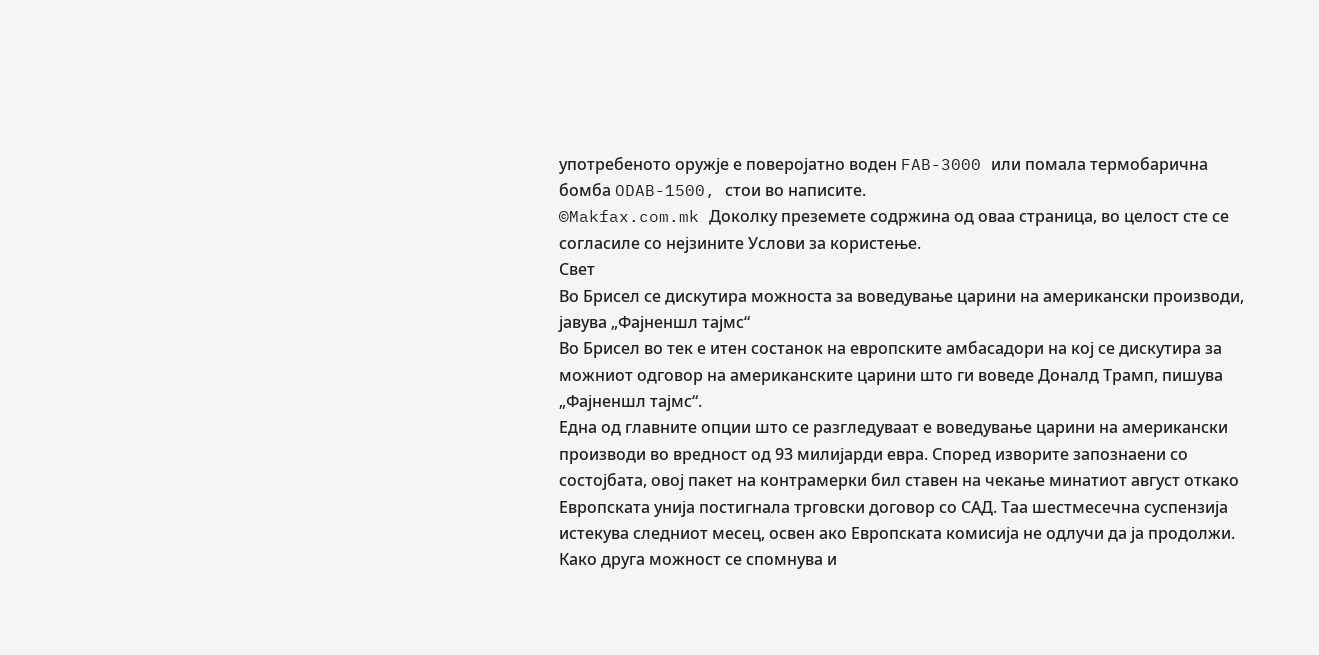употребеното оружје е поверојатно воден FAB-3000 или помала термобарична бомба ODAB-1500, стои во написите.
©Makfax.com.mk Доколку преземете содржина од оваа страница, во целост сте се согласиле со нејзините Услови за користење.
Свет
Во Брисел се дискутира можноста за воведување царини на американски производи, јавува „Фајненшл тајмс“
Во Брисел во тек е итен состанок на европските амбасадори на кој се дискутира за можниот одговор на американските царини што ги воведе Доналд Трамп, пишува „Фајненшл тајмс“.
Една од главните опции што се разгледуваат е воведување царини на американски производи во вредност од 93 милијарди евра. Според изворите запознаени со состојбата, овој пакет на контрамерки бил ставен на чекање минатиот август откако Европската унија постигнала трговски договор со САД. Таа шестмесечна суспензија истекува следниот месец, освен ако Европската комисија не одлучи да ја продолжи.
Како друга можност се спомнува и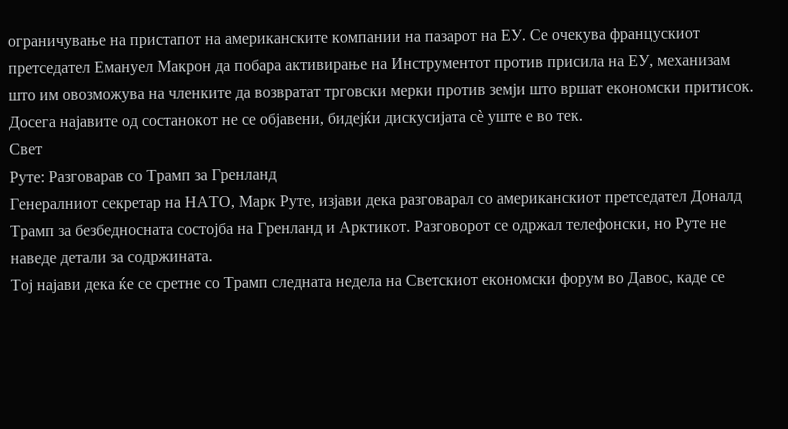ограничување на пристапот на американските компании на пазарот на ЕУ. Се очекува францускиот претседател Емануел Макрон да побара активирање на Инструментот против присила на ЕУ, механизам што им овозможува на членките да возвратат трговски мерки против земји што вршат економски притисок.
Досега најавите од состанокот не се објавени, бидејќи дискусијата сè уште е во тек.
Свет
Руте: Разговарав со Трамп за Гренланд
Генералниот секретар на НАТО, Марк Руте, изјави дека разговарал со американскиот претседател Доналд Трамп за безбедносната состојба на Гренланд и Арктикот. Разговорот се одржал телефонски, но Руте не наведе детали за содржината.
Тој најави дека ќе се сретне со Трамп следната недела на Светскиот економски форум во Давос, каде се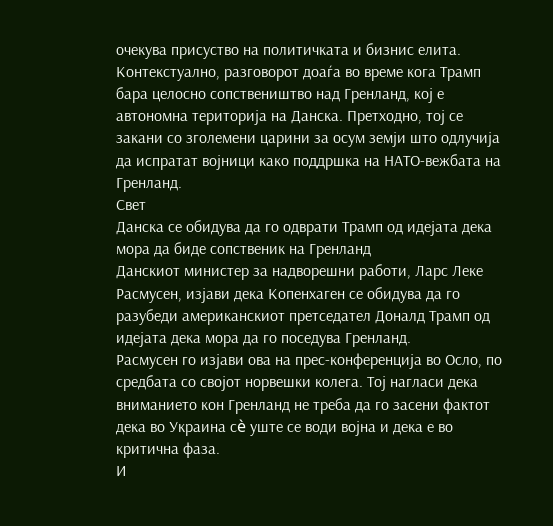очекува присуство на политичката и бизнис елита.
Контекстуално, разговорот доаѓа во време кога Трамп бара целосно сопствеништво над Гренланд, кој е автономна територија на Данска. Претходно, тој се закани со зголемени царини за осум земји што одлучија да испратат војници како поддршка на НАТО-вежбата на Гренланд.
Свет
Данска се обидува да го одврати Трамп од идејата дека мора да биде сопственик на Гренланд
Данскиот министер за надворешни работи, Ларс Леке Расмусен, изјави дека Копенхаген се обидува да го разубеди американскиот претседател Доналд Трамп од идејата дека мора да го поседува Гренланд.
Расмусен го изјави ова на прес-конференција во Осло, по средбата со својот норвешки колега. Тој нагласи дека вниманието кон Гренланд не треба да го засени фактот дека во Украина сè уште се води војна и дека е во критична фаза.
И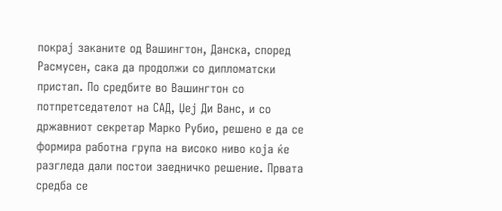покрај заканите од Вашингтон, Данска, според Расмусен, сака да продолжи со дипломатски пристап. По средбите во Вашингтон со потпретседателот на САД, Џеј Ди Ванс, и со државниот секретар Марко Рубио, решено е да се формира работна група на високо ниво која ќе разгледа дали постои заедничко решение. Првата средба се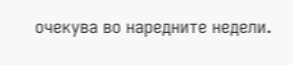очекува во наредните недели.